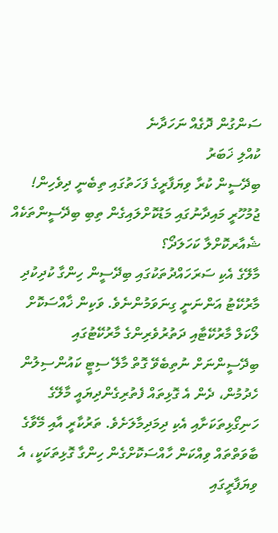ސަންގުން ދޮގެއް ނަހަދާނެ
ކުއްލި ޚަބަރު
ބިދޭސީން ކުރާ ވިޔަފާރީގެ ފަހަތުގައި ތިބެނީ ދިވެހިން!
ޖުމުހޫރީ މައިދާނުގައި މަޑުކޮށްލައިގެން ތިބި ބިދޭސީންތަކެއް
ޝެއާރކޮށްލާ ކަހަލަދޯ؟
މާލޭގެ އެކި ސަރަހައްދުތަކުގައި ބިދޭސީން ހިންގާ ކުދިކުދި މާރުކޭޓު އަންނަނީ ގިނަވަމުންނެވެ. ވަކިން ޚާއްސަކޮށް ލޯކަލް މާރުކޭޓާއި ދަތުރުވެރިންގެ މާރުކޭޓުގައި ބިދޭސީންނަށް ނުތިބެވޭ ގޮތް މާލޭ ސިޓީ ކައުންސިލުން ހެދުމުން، ދެން އެ ގޮޅިތައް ފެތުރިގެންދިޔައީ މާލޭގެ ހަނިގޯޅިތަކަށާއި އެކި ދިމަދިމާލަށެވެ. ތަރުކާރީ އާއި މޭވާގެ ބާވަތްތައް ވިއްކަން ހާއްސަކޮށްގެން ހިންގާ ގޮޅިތަކަކީ، އެ ވިޔަފާރީގައި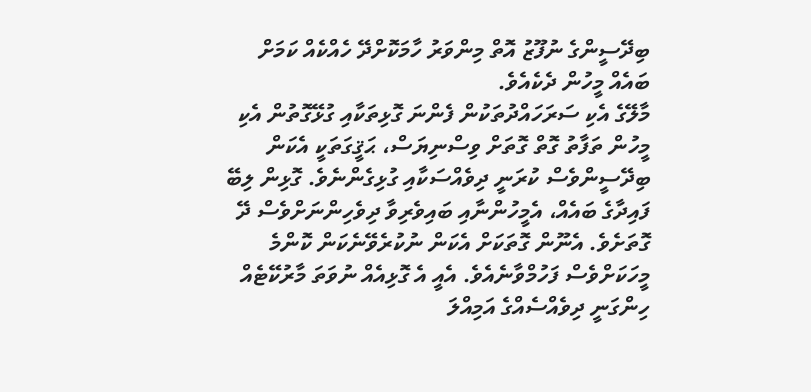ބިދޭސީންގެ ނުފޫޒު އޮތް މިންވަރު ހާމަކޮށްދޭ ހެއްކެއް ކަމަށް ބައެއް މީހުން ދެކެއެވެ.
މާލޭގެ އެކި ސަރަހައްދުތަކުން ފެންނަ ގޮޅިތަކާއި ގުޅޭގޮތުން އެކި މީހުން ތަފާތު ގޮތް ގޮތަށް ވިސްނިޔަސް، ޙަޤީގަތަކީ އެކަން ބިދޭސީންވެސް ކުރަނީ ދިވެއްސަކާއި ގުޅިގެންނެވެ. ގޮޅިން ލިބޭ ފައިދާގެ ބައެއް، އެމީހުންނާއި ބައިވެރިވާ ދިވެހިންނަށްވެސް ދޭ ގޮތަށެވެ. އެނޫން ގޮތަކަށް އެކަން ނުކުރެވޭނެކަން ކޮންމެ މީހަކަށްވެސް ފަހުމްވާނެއެވެ. އެއީ އެ ގޮޅިއެއް ނުވަތަ މާރުކޭޓެއް ހިންގަނީ ދިވެއްސެއްގެ އަމިއްލަ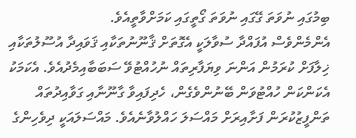ބިމުގައި ނުވަތަ ގޭގައި ނުވަތަ ގޯތީގައި ކަމަށްވާތީއެވެ.
އެންމެންވެސް އުފައްދާ ސުވާލަކީ އެގޮތަށް ޤާނޫނުތަކާއި ޤަވައިދާ އުސޫލުތަކާއި ޚިލާފަށް ކުރަމުން އަންނަ ވިޔަފާރިތައް ނުހުއްޓުވޭ ސަބަބާއިމެދުއެވެ. އެކަމަކު އެކަންކަން ހުއްޓުވަން ބޭނުންވެގެން، ހެދިފައިވާ ގާނޫނާއި ގަވާއިދުތައް ތަންފީޒުކުރަން ފަށާއިރަށް މައްސަލަ ހައްލުވާނެއެވެ. މައްސަލައަކީ ދިވެހިންގެ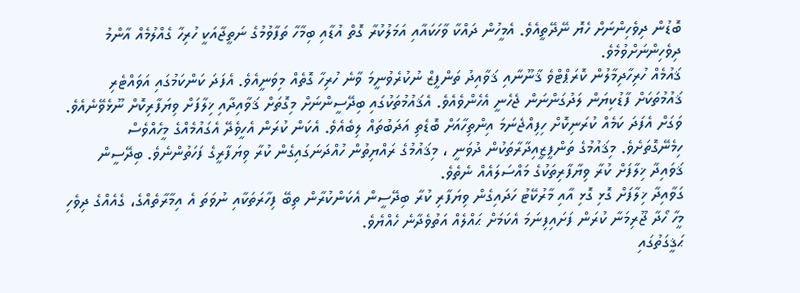ބޮޑުން ދިވެހިންނަށް ހެޔޮ ނޭދޭތީއެވެ. އެމީހުން ދައްކާ ވާހަކައާއި އަމަލުކުރާ ގޮތް އުޑާއި ބިމާހާ ތަފާވުމުގެ ނަތީޖާއަކީ ހުރިހާ ގެއްލުމެއް އާންމު ދިވެހިންނަށްވުމެވެ.
ޤައުމެއް ހުރިހާދިމާލުން ކޮރަޕްޓްވެ ޤާނޫނާއި ޤަވާއިދު ތަންފީޒް ނުކުރެވުނީމަ ވާނެ ހުރިހާ ގޮތެއް މިވަނީއެވެ. އެފަދަ ކަންކަމުގައި އަވައްޓެރި ޤައުމުތަކަށް ފާޑުކިޔަން ލަދުގަންނަން ޖެހެނީ އެހެންވެއެވެ. އެޤައުމުތަކުގައި ބިދޭސީންނަށް މިގޮތަށް ޤަވާއިދާއި ޚިލާފަށް ވިޔަފާރިކޮށް ނޫޅެވޭނެއެވެ. ވަގަށް އެފަދަ ކަމެއް ކުރަނިކޮށް ހިފިއްޖެނަމަ އިންތިހާއަށް ބޮޑެތި އަދަބުތައް ލިބެއެވެ. އެކަން ކުރަން އެހީވެދޭ އެގައުމެއްގެ މީހެއްވެސް ހިމެނޭގޮތަށެވެ. މިޤައުމުގެ ތަންފީޒީއިދާރާތަކުން ދުވަނީ ، މިޤައުމުގެ ރައްޔިތުން ހުއްދަނަގައިގެން ކުރާ ވިޔަފާރީގެ ފަހަތުންނެވެ. ބިދޭސީން ޤަވައިދާ ޚިލާފަށް ކުރާ ވިޔާފާރިތަކުގެ މައްސަލައެއް ނެތެވެ.
ގަވާއިދާ ޚިލާފަށް ގޮޅި ގޮޅި އާއި މާރުކޭޓު ހަދައިގެން ވިޔަފާރި ކުރާ ބިދޭސީން އެކަންކުރާން ތިބޭ ފިހާރަތަކާއި ނުވަތަ އެ އިމާރާތެއްގެ، ގެއެއްގެ ދިވެހި މީހާ ހޯދާ ޖޫރިމަނާ ކުރަން ފަށައިފިނަމަ އެކަމަށް ޙައްލެއް އަތުވެދާނެ ހެއްޔެވެ.
ޙަޤީގަތުގައި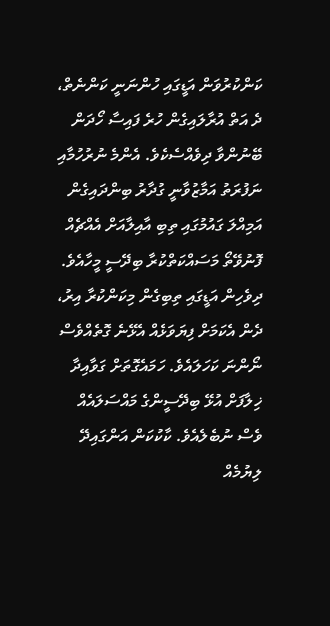ކަންކުރުވަން އަޑީގައި ހުންނަނީ ކަންނެތް، ދެ އަތް އުރާލައިގެން ހުރެ ފައިސާ ހޯދަން ބޭނުންވާ ދިވެއްސެކެވެ. އެންމެ ނުރުހުމާއި ނަފުރަތު އަމާޒުވާނީ ގުދާރު ބިންދައިގެން އަމިއްލަ ގައުމުގައި ތިބި އާއިލާއަށް އެއްޗެއް ފޮނުވޭތޯ މަސައްކަތްކުރާ ބިދޭސީ މީހާއެވެ. ދިވެހިން އަޑީގައި ތިބިގެން މިކަންކުރާ އިރު، ދެން އެކަމަށް ފިޔަވަޅެއް އެޅޭނެ ގޮތެއްވެސް ނޯންނަ ކަހަލައެވެ. ހަމައެގޮތަށް ގަވާއިދާ ޚިލާފަށް އުޅޭ ބިދޭސީންގެ މައްސަލައެއް ވެސް ނުބެލެއެވެ. ކާކުކަން އަންގައިދޭ ލިޔުމެއް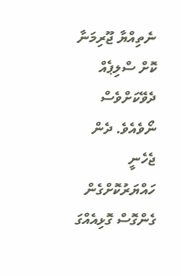ނެތިއްޔާ ޖޫރިމަނާ ކޮށް ސްލިޕެއް ދެވޭކަށްވެސް ނޯވެއެވެ. ދެން ޖެހެނީ ހައްޔަރުކޮށްގެން ގެންގޮސް ގޮޅިއެއްގަ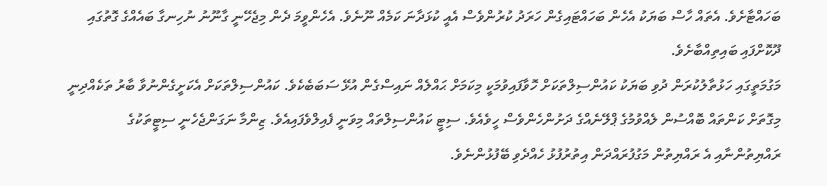ބަހައްޓާށެވެ. އެތައް ހާސް ބަޔަކު އެހެން ބަހައްޓައިގެން ހަރަދު ކުރުންވެސް އެއީ ކުޅަދާނަ ކަމެއް ނޫނެވެ. އެހެންވީމަ ދެން މިޖެހޭނީ ގާނޫނު ނުހިނގާ ބައެއްގެ ގޮތުގައި ދޫކޮށްފައި ބައިތިއްބާށެވެ.
މަގުމަތީގައި ހަޅުތާލުކުރަން ދުވި ބަޔަކު ކައުންސިލްތަކަށް ހޮވާފައިވުމަކީ މިކަމަށް ޙައްލެއް ނައިސްގެން އުޅޭ ސަބަބެކެވެ. ކައުންސިލްތަކަށް އެކަށީގެންނުވާ ބާރު ތަކެއްދިނީ މިގޮތަށް ކަންތައް ބޮއްސުން ލެއްވުމުގެ ޕްލޭނެއްގެ ދަށުންހެންވެސް ހީވެއެވެ. ސިޓީ ކައުންސިލްތައް މިވަނީ ފެއިލްވެފައިއެވެ. ޒިންމާ ނަގަންޖެހެނީ ސިޓީތަކުގެ ރައްޔިތުންނާއި އެ ރައްޔިތުން މަގުފުރައްދަން އިތުރުފުޅު ހެއްދެވި ބޭފުޅުންނެވެ.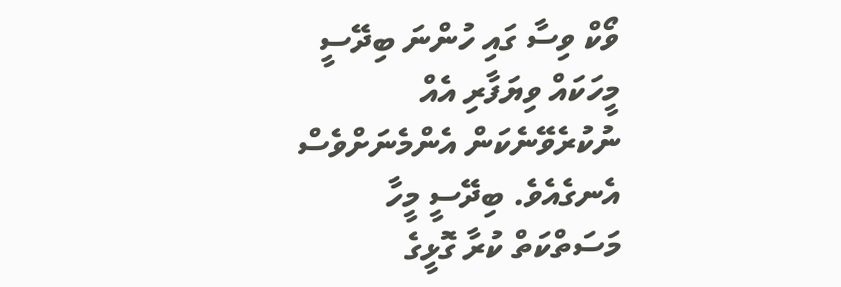ވޯކް ވިސާ ގައި ހުންނަ ބިދޭސީ މީހަކައް ވިޔަފާރި އެއް ނުކުރެވޭނެކަން އެންމެނަށްވެސް އެނގެއެވެ. ބިދޭސީ މީހާ މަސަތްކަތް ކުރާ ގޮޅީގެ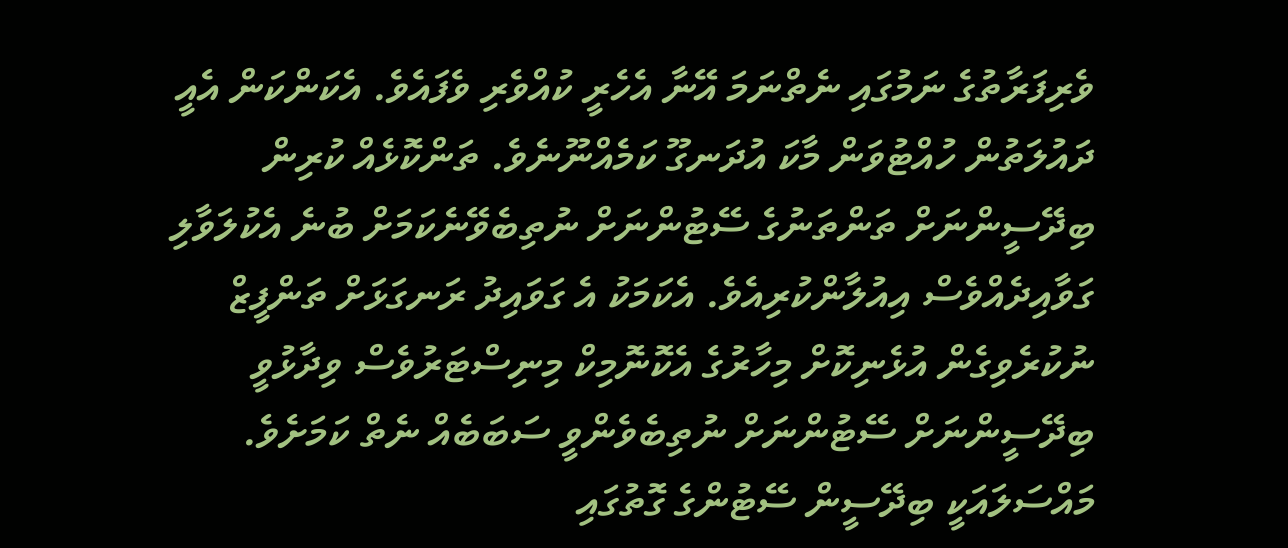ވެރިފަރާތުގެ ނަމުގައި ނެތްނަމަ އޭނާ އެހެރީ ކުއްވެރި ވެފައެވެ. އެކަންކަން އެއީ ދައުލަތުން ހުއްޓުވަން މާކަ އުދަނގޫ ކަމެއްނޫނެވެ. ތަންކޮޅެއް ކުރިން ބިދޭސީންނަށް ތަންތަނުގެ ސޭޓުންނަށް ނުތިބެވޭނެކަމަށް ބުނެ އެކުލަވާލި ގަވާއިދެއްވެސް އިއުލާންކުރިއެވެ. އެކަމަކު އެ ގަވައިދު ރަނގަޅަށް ތަންފީޒް ނުކުރެވިގެން އުޅެނިކޮށް މިހާރުގެ އެކޮނޮމިކް މިނިސްޓަރުވެސް ވިދާޅުވީ ބިދޭސީންނަށް ސޭޓުންނަށް ނުތިބެވެންވީ ސަބަބެއް ނެތް ކަމަށެވެ.
މައްސަލައަކީ ބިދޭސީން ސޭޓުންގެ ގޮތުގައި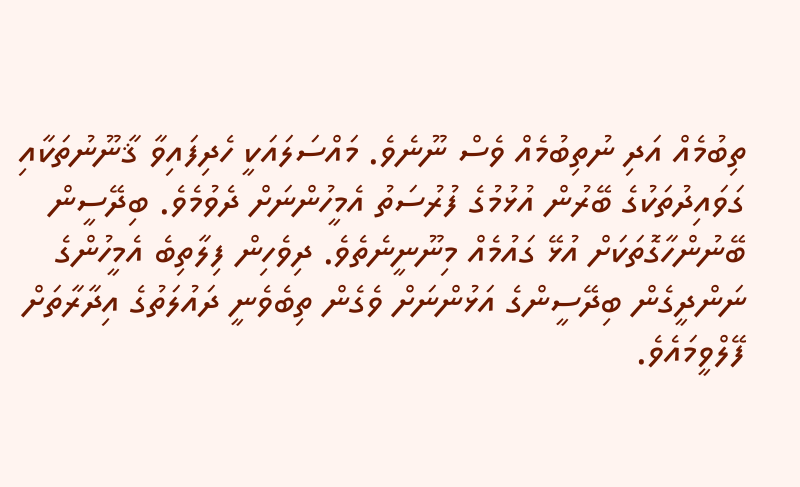ތިބުމެއް އަދި ނުތިބުމެއް ވެސް ނޫނެވެ. މައްސަލައަކީ ހެދިފައިވާ ޤާނޫނުތަކާއި ގަވައިދުތަކުގެ ބޭރުން އުޅުމުގެ ފުރުސަތު އެމީހުންނަށް ދެވުމެވެ. ބިދޭސީން ބޭނުންހާގޮތަކަށް އުޅޭ ގައުމެއް މިނޫނީނެތެވެ. ދިވެހިން ފިލާތިބެ އެމީހުންގެ ނަންދީގެން ބިދޭސީންގެ އަޅުންނަށް ވެގެން ތިބެވެނީ ދައުލަތުގެ އިދާރާތަށް ފޭލްވީމައެވެ.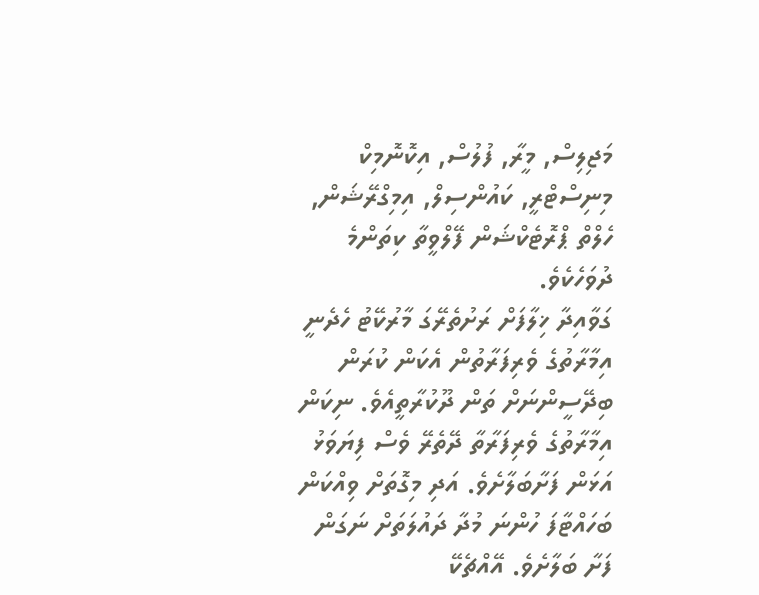މަޖިލިސް, މީރާ, ފުލުސް, އިކޮނޮމިކް މިނިސްޓްރީ, ކައުންސިލް, އިމިގްރޭޝަން, ހެލްތް ޕްރޮޓެކްޝަން ފޭލްވީތާ ކިތަންމެ ދުވަހެކެވެ.
ގަވާއިދާ ޚިލާފަށް ރަށުތެރޭގަ މާރުކޭޓު ހެދެނީ އިމާރާތުގެ ވެރިފަރާތުން އެކަން ކުރަން ބިދޭސީންނަށް ތަން ދޫކުރާތީއެވެ. ނިކަން އިމާރާތުގެ ވެރިފަރާތާ ދޭތެރޭ ވެސް ފިޔަވަޅު އަޅަން ފަށާބަލާށެވެ. އަދި މިގޮތަށް ވިއްކަން ބަހައްޓާފަ ހުންނަ މުދާ ދައުލަތަށް ނަގަން ފަށާ ބަލާށެވެ. އޭއްޗެކޭ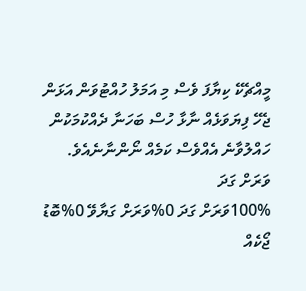މީއްޗެކޭ ކިޔާފަ ވެސް މި އަމަލު ހުއްޓުވަން އަޅަން ޖެހޭ ފިޔަވަޅެއް ނާޅާ ހުސް ބަހަނާ ދެއްކުމަކުން ހައްލުވާނެ އެއްވެސް ކަމެއް ނޯންނާނެއެވެ.
ވަރަށް ގަދަ
100%ވަރަށް ގަދަ 0%ވަރަށް ގަޔާވޭ 0%ބޮޑު ޖޯކެއް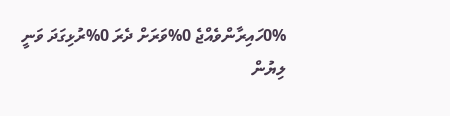0%ހައިރާންވެއްޖެ 0%ވަރަށް ދެރަ 0%ރުޅިގަދަ ވަނީ
ލިޔުން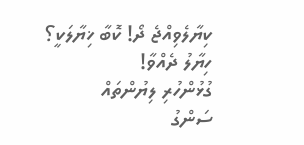ކިޔާލެވިއްޖެ ދޯ! ކޮބާ ޚިޔާލަކީ؟
ހިޔާލު ދެއްވާ!
ގުޅުންހުރި ލިޔުންތައް
ސަންގު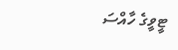ޓީވީގެ ހާއްސަ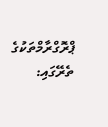ޕްރޮގްރާމްތަކުގެ ތެރޭގައި: